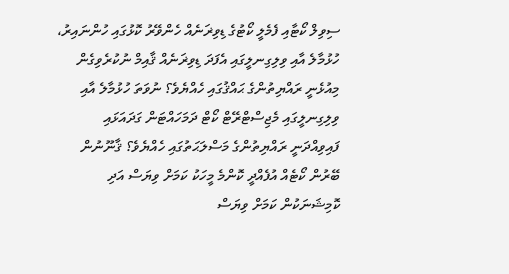ސިވިލް ކޯޓާއި ފެމެލީ ކޯޓުގެ ޑިވިޜަނެއް ހެންވޭރު ކޮޅުގައި ހުންނައިރު، ހުޅުމާލެ އާއި ވިލިގިނލީގައި އެފަދަ ޑިވިޜަނެއް ޤާއިމް ނުކުރެވިގެން މިއުޅެނީ ރައްޔިތުންގެ ޙައްޤުގައި ހެއްޔެވެ؟ ނުވަތަ ހުޅުމާލެ އާއި ވިލިގިނލީގައި މެޖިސްޓްރޭޓް ކޯޓް ދަމަހައްޓަން ގަދައަޅައި ފައިވިއްދަނީ ރައްޔިތުންގެ މަސްލަޙަތުގައި ހެއްޔެވެ؟ ޤާނޫނުން ބޭރުން ކޯޓެއް އުފެއްދީ ކޮންމެ މީހަކު ކަމަށް ވިޔަސް އަދި ކޮމިޝަނަކުން ކަމަށް ވިޔަސް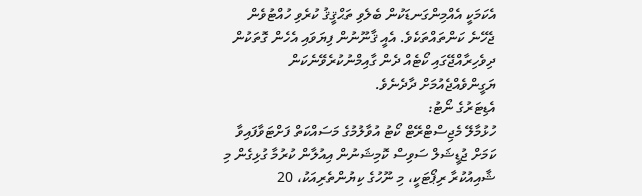އެކަމަކީ އެއްމިންގަނޑަކުން ބެލެވި ތަޙްޤީޤު ކުރެވި ހުއްޓުވެން ޖެހޭނެ ކަންތައްތަކެވެ. އެއީ ޤާނޫނުން ފިޔަވައި އެހެން ގޮތަކުން ދިވެހިރާއްޖޭގައި ކޯޓެއް ދެން ގާއިމްނުކުރެވޭނެކަން ޔަގީންވެއްޖެއުމަށް ދާދެނެވެ.
އެޑިޓަރުގެ ނޯޓު:
ހުޅުމާލޭ މެޖިސްޓްރޭޓް ކޯޓު އުވާލުމުގެ މަސައްކަތް ފަށްޓަވާފައިވާ ކަމަށް ޖުޑީޝަލް ސަވިސް ކޮމިޝަނުން އިއުލާން ކުރުމާ ގުޅިގެން މި ޝާއިއުކުރާ ރިޕޯޓަކީ، މި ނޫހުގެ ކިޔުންތެރިއަކު، 20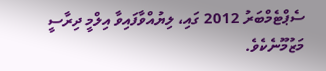ސެޕްޓެމްބަރު 2012 ގައި، ލިޔުއްވާފައިވާ އިލްމީ ދިރާސީ މަޒުމޫނެކެވެ.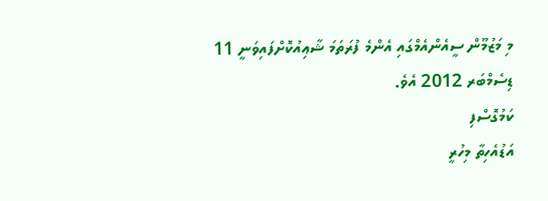މި މަޒުމޫން ސީއެންއެމްގައި އެންމެ ފުރަތަމަ ޝާޢިއުކޮށްފައިވަނީ 11 ޑިސެމްބަރ 2012 އެވެ.
ކަމުގޮސްފި
އަޑުއެހިތާ މިހުރީ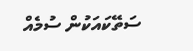ސަތޭކައަކުން ސުމެއް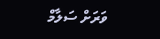ވަރަށް ސަލާމް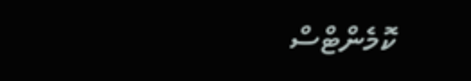ކޮމެންޓްސް